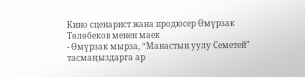Кино сценарист жана продюсер Өмүрзак Төлөбеков менен маек
- Өмүрзак мырза, “Манастын уулу Семетей” тасмаңыздарга ар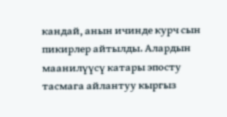кандай, анын ичинде курч сын пикирлер айтылды. Алардын маанилүүсү катары эпосту тасмага айлантуу кыргыз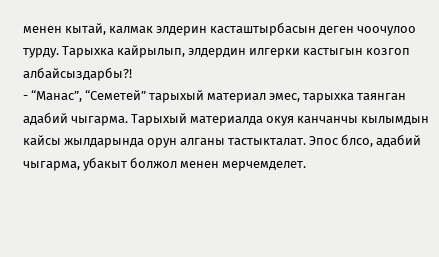менен кытай, калмак элдерин касташтырбасын деген чоочулоо турду. Тарыхка кайрылып, элдердин илгерки кастыгын козгоп албайсыздарбы?!
- “Манас”, “Семетей” тарыхый материал эмес, тарыхка таянган адабий чыгарма. Тарыхый материалда окуя канчанчы кылымдын кайсы жылдарында орун алганы тастыкталат. Эпос блсо, адабий чыгарма, убакыт болжол менен мерчемделет.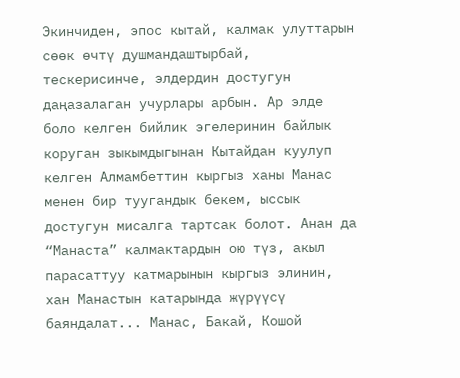Экинчиден, эпос кытай, калмак улуттарын сөөк өчтү душмандаштырбай, тескерисинче, элдердин достугун даңазалаган учурлары арбын. Ар элде боло келген бийлик эгелеринин байлык коруган зыкымдыгынан Кытайдан куулуп келген Алмамбеттин кыргыз ханы Манас менен бир туугандык бекем, ыссык достугун мисалга тартсак болот. Анан да “Манаста” калмактардын ою түз, акыл парасаттуу катмарынын кыргыз элинин, хан Манастын катарында жүрүүсү баяндалат... Манас, Бакай, Кошой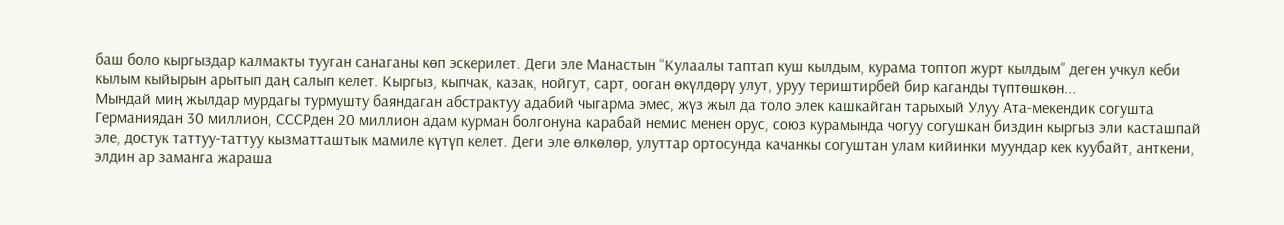баш боло кыргыздар калмакты тууган санаганы көп эскерилет. Деги эле Манастын “Кулаалы таптап куш кылдым, курама топтоп журт кылдым” деген учкул кеби кылым кыйырын арытып даң салып келет. Кыргыз, кыпчак, казак, нойгут, сарт, ооган өкүлдөрү улут, уруу териштирбей бир каганды түптөшкөн...
Мындай миң жылдар мурдагы турмушту баяндаган абстрактуу адабий чыгарма эмес, жүз жыл да толо элек кашкайган тарыхый Улуу Ата-мекендик согушта Германиядан 30 миллион, СССРден 20 миллион адам курман болгонуна карабай немис менен орус, союз курамында чогуу согушкан биздин кыргыз эли касташпай эле, достук таттуу-таттуу кызматташтык мамиле күтүп келет. Деги эле өлкөлөр, улуттар ортосунда качанкы согуштан улам кийинки муундар кек куубайт, анткени, элдин ар заманга жараша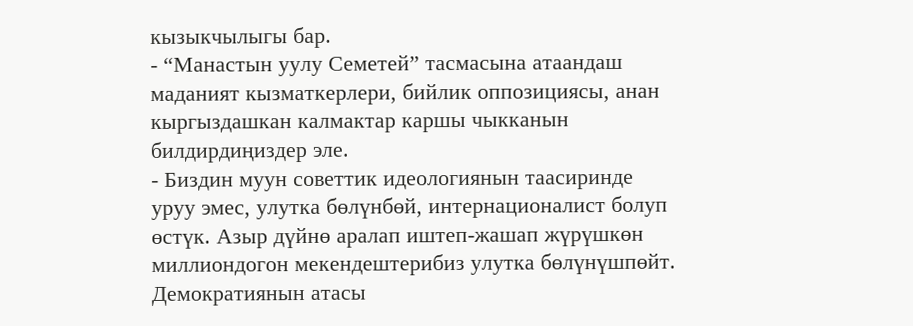кызыкчылыгы бар.
- “Манастын уулу Семетей” тасмасына атаандаш маданият кызматкерлери, бийлик оппозициясы, анан кыргыздашкан калмактар каршы чыкканын билдирдиңиздер эле.
- Биздин муун советтик идеологиянын таасиринде уруу эмес, улутка бөлүнбөй, интернационалист болуп өстүк. Азыр дүйнө аралап иштеп-жашап жүрүшкөн миллиондогон мекендештерибиз улутка бөлүнүшпөйт. Демократиянын атасы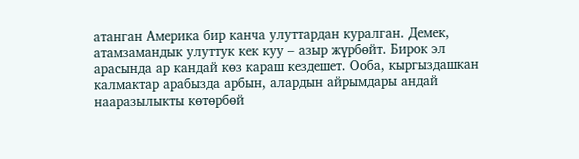атанган Америка бир канча улуттардан куралган. Демек, атамзамандык улуттук кек куу – азыр жүрбөйт. Бирок эл арасында ар кандай көз караш кездешет. Ооба, кыргыздашкан калмактар арабызда арбын, алардын айрымдары андай нааразылыкты көтөрбөй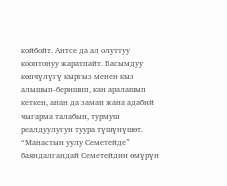койбойт. Антсе да ал олуттуу кооптонуу жаратпайт. Басымдуу көпчүлүгү кыргыз менен кыз алышып-беришип, кан аралашып кеткен, анан да заман жана адабий чыгарма талабын, турмуш реалдуулугун туура түшүнүшөт. “Манастын уулу Семетейде” баяндалгандай Семетейдин өмүрүн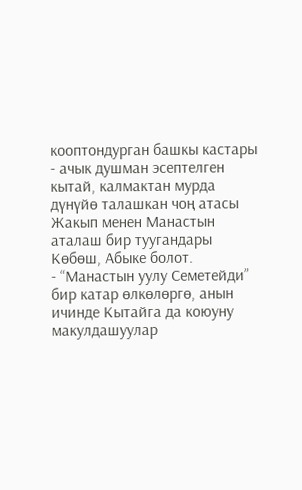кооптондурган башкы кастары - ачык душман эсептелген кытай, калмактан мурда дүнүйө талашкан чоң атасы Жакып менен Манастын аталаш бир туугандары Көбөш, Абыке болот.
- “Манастын уулу Семетейди” бир катар өлкөлөргө, анын ичинде Кытайга да коюуну макулдашуулар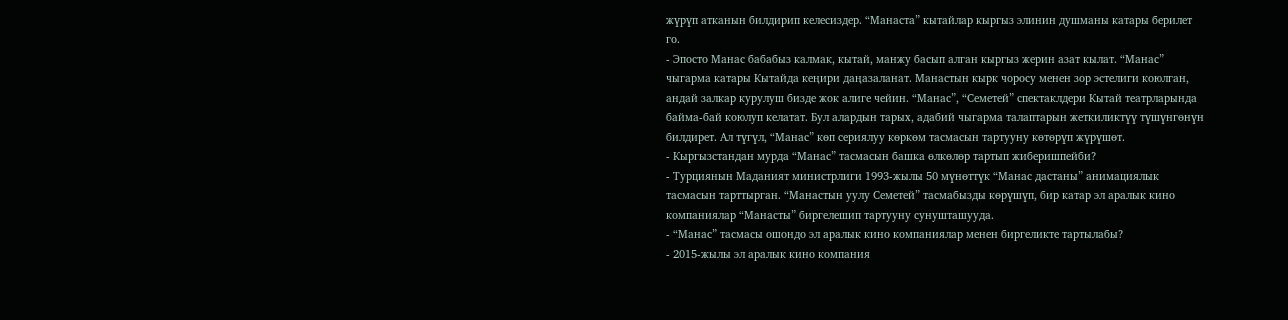жүрүп атканын билдирип келесиздер. “Манаста” кытайлар кыргыз элинин душманы катары берилет го.
- Эпосто Манас бабабыз калмак, кытай, манжу басып алган кыргыз жерин азат кылат. “Манас” чыгарма катары Кытайда кеңири даңазаланат. Манастын кырк чоросу менен зор эстелиги коюлган, андай залкар курулуш бизде жок алиге чейин. “Манас”, “Семетей” спектаклдери Кытай театрларында байма-бай коюлуп келатат. Бул алардын тарых, адабий чыгарма талаптарын жеткиликтүү түшүнгөнүн билдирет. Ал түгүл, “Манас” көп сериялуу көркөм тасмасын тартууну көтөрүп жүрүшөт.
- Кыргызстандан мурда “Манас” тасмасын башка өлкөлөр тартып жиберишпейби?
- Турциянын Маданият министрлиги 1993-жылы 50 мүнөттүк “Манас дастаны” анимациялык тасмасын тарттырган. “Манастын уулу Семетей” тасмабызды көрүшүп, бир катар эл аралык кино компаниялар “Манасты” биргелешип тартууну сунушташууда.
- “Манас” тасмасы ошондо эл аралык кино компаниялар менен биргеликте тартылабы?
- 2015-жылы эл аралык кино компания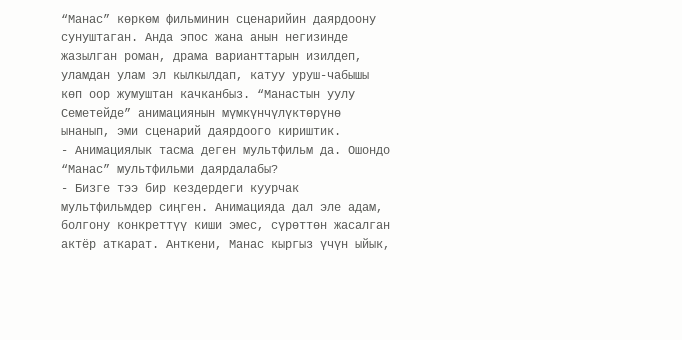“Манас” көркөм фильминин сценарийин даярдоону сунуштаган. Анда эпос жана анын негизинде жазылган роман, драма варианттарын изилдеп, уламдан улам эл кылкылдап, катуу уруш-чабышы көп оор жумуштан качканбыз. “Манастын уулу Семетейде” анимациянын мүмкүнчүлүктөрүнө ынанып, эми сценарий даярдоого кириштик.
- Анимациялык тасма деген мультфильм да. Ошондо “Манас” мультфильми даярдалабы?
- Бизге тээ бир кездердеги куурчак мультфильмдер сиңген. Анимацияда дал эле адам, болгону конкреттүү киши эмес, сүрөттөн жасалган актёр аткарат. Анткени, Манас кыргыз үчүн ыйык,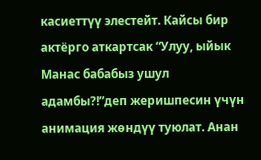касиеттүү элестейт. Кайсы бир актёрго аткартсак “Улуу, ыйык Манас бабабыз ушул адамбы?!”деп жеришпесин үчүн анимация жөндүү туюлат. Анан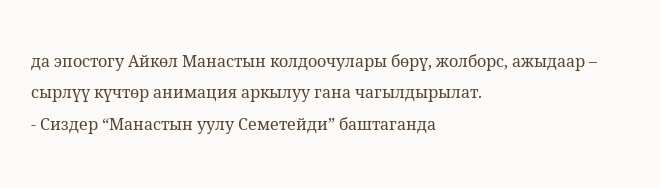да эпостогу Айкөл Манастын колдоочулары бөрү, жолборс, ажыдаар – сырлүү күчтөр анимация аркылуу гана чагылдырылат.
- Сиздер “Манастын уулу Семетейди” баштаганда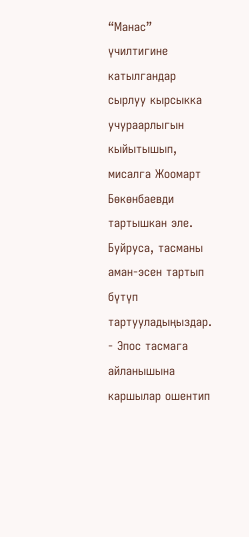“Манас” үчилтигине катылгандар сырлуу кырсыкка учураарлыгын кыйытышып, мисалга Жоомарт Бөкөнбаевди тартышкан эле. Буйруса, тасманы аман-эсен тартып бүтүп тартууладыңыздар.
- Эпос тасмага айланышына каршылар ошентип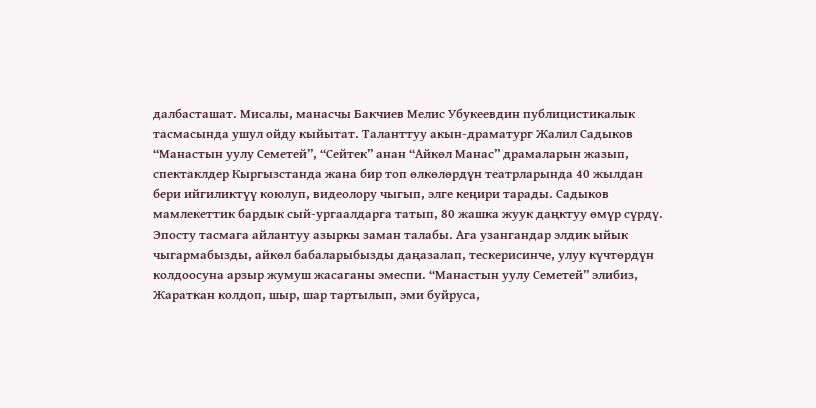далбасташат. Мисалы, манасчы Бакчиев Мелис Убукеевдин публицистикалык тасмасында ушул ойду кыйытат. Таланттуу акын-драматург Жалил Садыков “Манастын уулу Семетей”, “Сейтек” анан “Айкөл Манас” драмаларын жазып, спектаклдер Кыргызстанда жана бир топ өлкөлөрдүн театрларында 40 жылдан бери ийгиликтүү коюлуп, видеолору чыгып, элге кеңири тарады. Садыков мамлекеттик бардык сый-ургаалдарга татып, 80 жашка жуук даңктуу өмүр сүрдү. Эпосту тасмага айлантуу азыркы заман талабы. Ага узангандар элдик ыйык чыгармабызды, айкөл бабаларыбызды даңазалап, тескерисинче, улуу күчтөрдүн колдоосуна арзыр жумуш жасаганы эмеспи. “Манастын уулу Семетей” элибиз, Жараткан колдоп, шыр, шар тартылып, эми буйруса,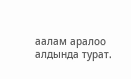аалам аралоо алдында турат.